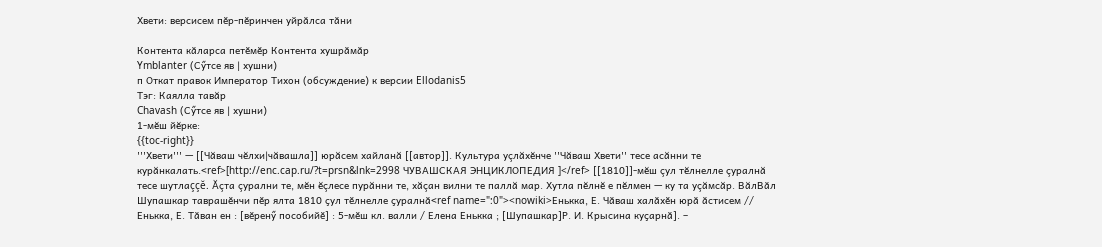Хвети: версисем пӗр-пӗринчен уйрӑлса тӑни

Контента кӑларса петӗмӗр Контента хушрӑмӑр
Ymblanter (Сӳтсе яв | хушни)
п Откат правок Император Тихон (обсуждение) к версии Ellodanis5
Тэг: Каялла тавăр
Chavash (Сӳтсе яв | хушни)
1-мĕш йĕрке:
{{toc-right}}
'''Хвети''' — [[Чăваш чĕлхи|чăвашла]] юрăсем хайланă [[автор]]. Культура уçлăхĕнче ''Чăваш Хвети'' тесе асăнни те курăнкалать.<ref>[http://enc.cap.ru/?t=prsn&lnk=2998 ЧУВАШСКАЯ ЭНЦИКЛОПЕДИЯ ]</ref> [[1810]]-мĕш çул тĕлнелле çуралнă тесе шутлаççĕ. Ăçта çурални те, мĕн ĕçлесе пурăнни те, хăçан вилни те паллă мар. Хутла пĕлнĕ е пĕлмен — ку та уçăмсăр. ВăлВӑл Шупашкар таврашӗнчи пӗр ялта 1810 ҫул тӗлнелле ҫуралнӑ<ref name=":0"><nowiki>Енькка, Е. Чӑваш халӑхӗн юрӑ ӑстисем // Енькка, Е. Тӑван ен : [вӗренӳ пособийӗ] : 5-мӗш кл. валли / Елена Енькка ; [Шупашкар]Р. И. Крысина куҫарнӑ]. –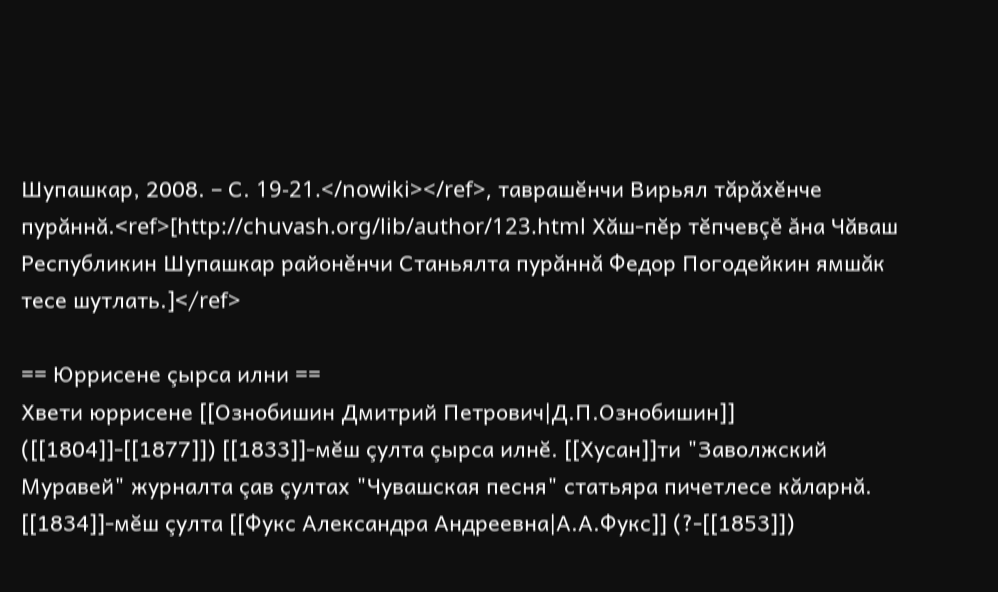Шупашкар, 2008. – С. 19-21.</nowiki></ref>, таврашĕнчи Вирьял тăрăхĕнче пурăннă.<ref>[http://chuvash.org/lib/author/123.html Хăш-пĕр тĕпчевçĕ ăна Чăваш Республикин Шупашкар районĕнчи Станьялта пурăннă Федор Погодейкин ямшăк тесе шутлать.]</ref>

== Юррисене çырса илни ==
Хвети юррисене [[Ознобишин Дмитрий Петрович|Д.П.Ознобишин]] ([[1804]]-[[1877]]) [[1833]]-мĕш çулта çырса илнĕ. [[Хусан]]ти "Заволжский Муравей" журналта çав çултах "Чувашская песня" статьяра пичетлесе кăларнă. [[1834]]-мĕш çулта [[Фукс Александра Андреевна|А.А.Фукс]] (?-[[1853]])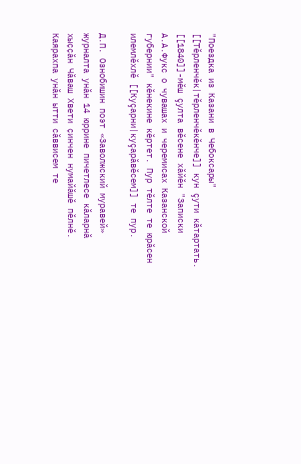"Поездка из Казани в Чебоксары" [[Тĕрленчĕк|тĕрленчĕкĕнче]] кун çути кăтартать. [[1840]]-мĕш çулта вĕсене хăйĕн "Записки А.А.Фукс о чувашах и черемисах Казанской губернии" кĕнекине кĕртет. Пур тĕлте те юрăсен илемлĕхлĕ [[Куçарни|куçарăвĕсем]] те пур.

Д.П. Ознобишин поэт «Заволжский муравей» журналта унӑн 14 юррине пичетлесе кӑларнӑ хыҫҫӑн Чӑваш Хвети ҫинчен нумайӑшӗ пӗлнӗ. Каярахпа унӑн ытти сӑввисем те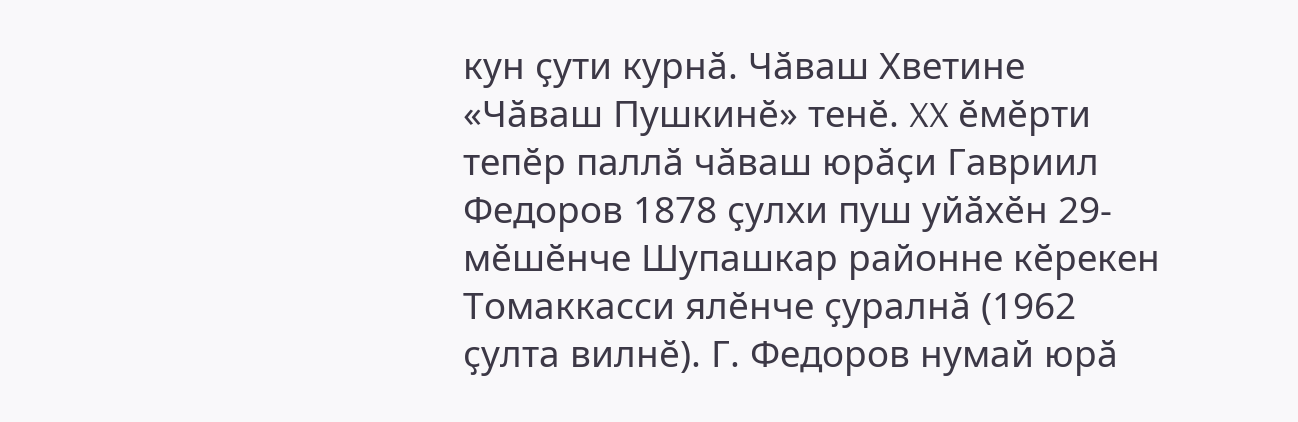кун ҫути курнӑ. Чӑваш Хветине «Чӑваш Пушкинӗ» тенӗ. XX ӗмӗрти тепӗр паллӑ чӑваш юрӑҫи Гавриил Федоров 1878 ҫулхи пуш уйӑхӗн 29-мӗшӗнче Шупашкар районне кӗрекен Томаккасси ялӗнче ҫуралнӑ (1962 ҫулта вилнӗ). Г. Федоров нумай юрӑ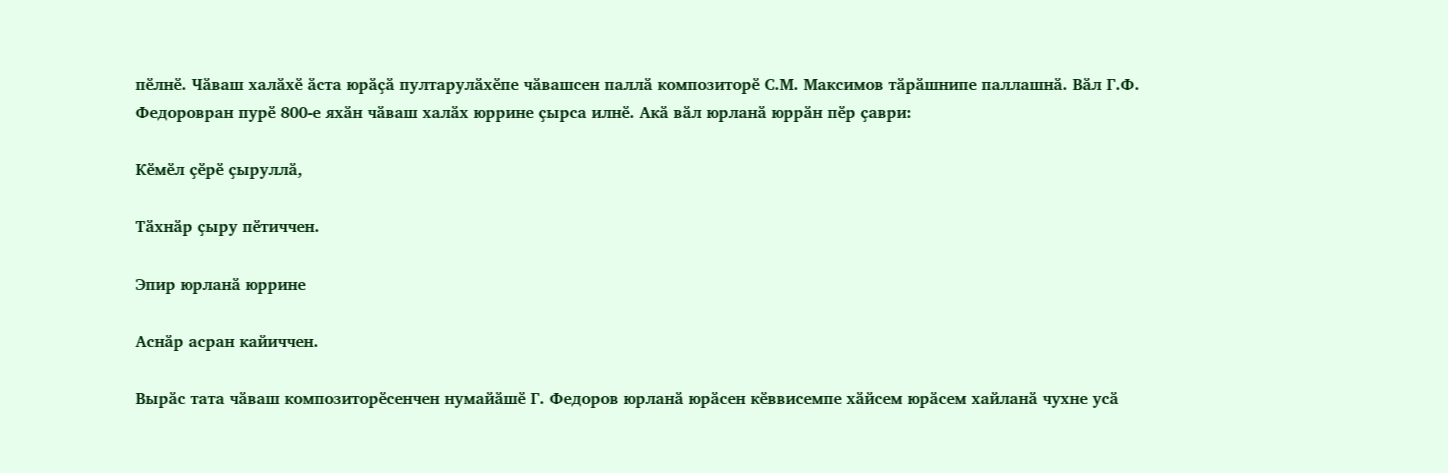пӗлнӗ. Чӑваш халӑхӗ ӑста юрӑҫӑ пултарулӑхӗпе чӑвашсен паллӑ композиторӗ С.М. Максимов тӑрӑшнипе паллашнӑ. Вӑл Г.Ф. Федоровран пурӗ 800-е яхӑн чӑваш халӑх юррине ҫырса илнӗ. Акӑ вӑл юрланӑ юррӑн пӗр ҫаври:

Кӗмӗл ҫӗрӗ ҫыруллӑ,

Тӑхнӑр ҫыру пӗтиччен.

Эпир юрланӑ юррине

Аснӑр асран кайиччен.

Вырӑс тата чӑваш композиторӗсенчен нумайӑшӗ Г. Федоров юрланӑ юрӑсен кӗввисемпе хӑйсем юрӑсем хайланӑ чухне усӑ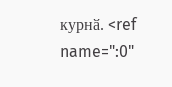курнӑ. <ref name=":0"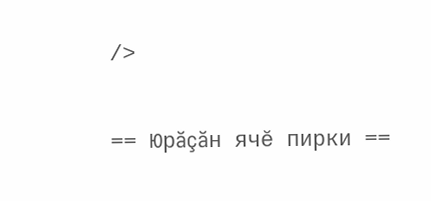/>

== Юрăçăн ячĕ пирки ==